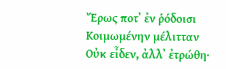Ἔρως ποτ᾽ ἐν ῥόδοισι
Κοιμωμένην μέλιτταν
Οὐκ εἶδεν, ἀλλ᾽ ἐτρώθη·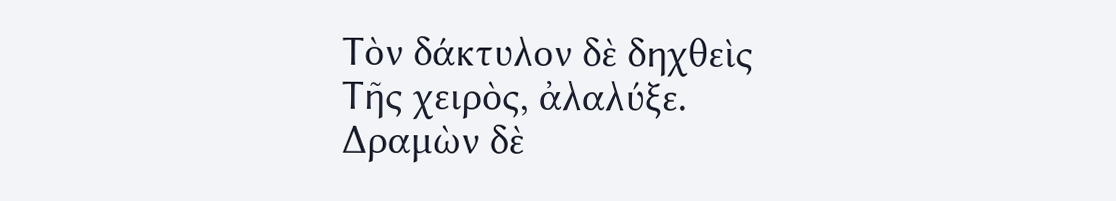Τὸν δάκτυλον δὲ δηχθεὶς
Τῆς χειρὸς, ἀλαλύξε.
Δραμὼν δὲ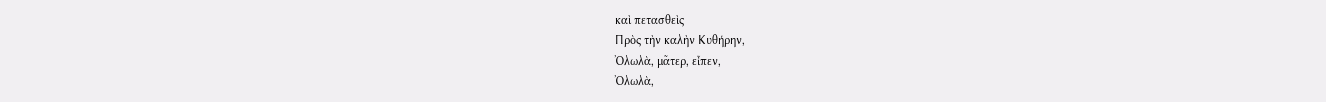καὶ πετασθεὶς
Πρὸς τὴν καλὴν Κυθήρην,
Ὀλωλὰ, μᾶτερ, εἶπεν,
Ὀλωλὰ,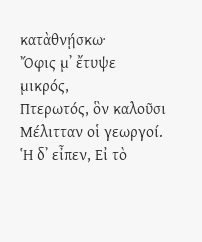κατὰθνῄσκω·
Ὄφις μ᾽ ἔτυψε μικρός,
Πτερωτός, ὃν καλοῦσι
Μέλιτταν οἱ γεωργοί.
Ἡ δ᾽ εἶπεν, Εἰ τὸ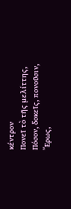κέντρον
Πονεῖ τὸ τῆς μελίττης,
Πόσον, δοκεῖς, πονοῦσιν,
Ἔρως,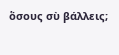ὅσους σὺ βάλλεις;